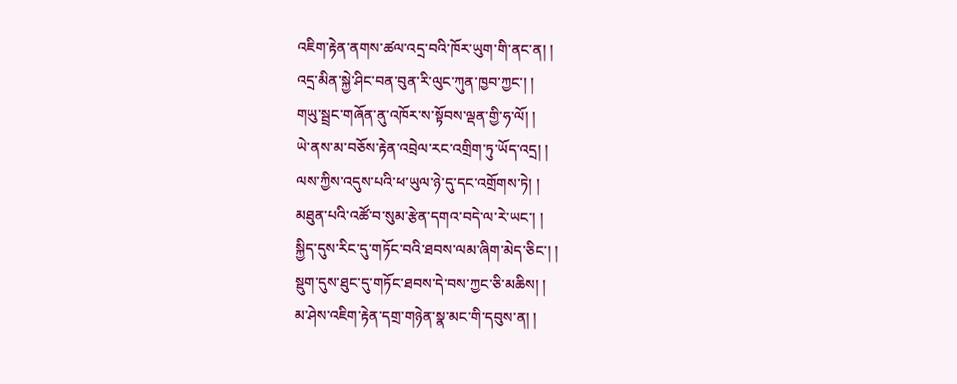འཇིག་རྟེན་ནགས་ཚལ་འདྲ་བའི་ཁོར་ཡུག་གི་ནང་ན། །
འདྲ་མིན་སྐྱེ་ཤིང་བན་བུན་རི་ལུང་ཀུན་ཁྱབ་ཀྱང་། །
གཡུ་སྦྲང་གཞོན་ནུ་འཁོར་ས་སྟོབས་ལྡན་གྱི་ཧ་ལོ། །
ཡེ་ནས་མ་བཅོས་རྟེན་འབྲེལ་རང་འགྲིག་ཏུ་ཡོད་འདྲ། །
ལས་ཀྱིས་འདུས་པའི་ཕ་ཡུལ་ཉེ་དུ་དང་འགྲོགས་ཏེ། །
མཐུན་པའི་འཚོ་བ་སུམ་རྩེན་དགའ་བདེ་ལ་རེ་ཡང་། །
སྐྱིད་དུས་རིང་དུ་གཏོང་བའི་ཐབས་ལམ་ཞིག་མེད་ཅིང་། །
སྡུག་དུས་ཐུང་དུ་གཏོང་ཐབས་དེ་བས་ཀྱང་ཅི་མཆིས། །
མ་ཤེས་འཇིག་རྟེན་དགྲ་གཉེན་སྣ་མང་གི་དབུས་ན། །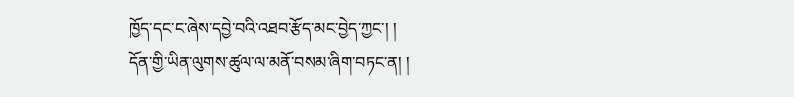ཁྱོད་དང་ང་ཞེས་དབྱེ་བའི་འཐབ་རྩོད་མང་བྱེད་ཀྱང་། །
དོན་གྱི་ཡིན་ལུགས་ཚུལ་ལ་མནོ་བསམ་ཞིག་བཏང་ན། །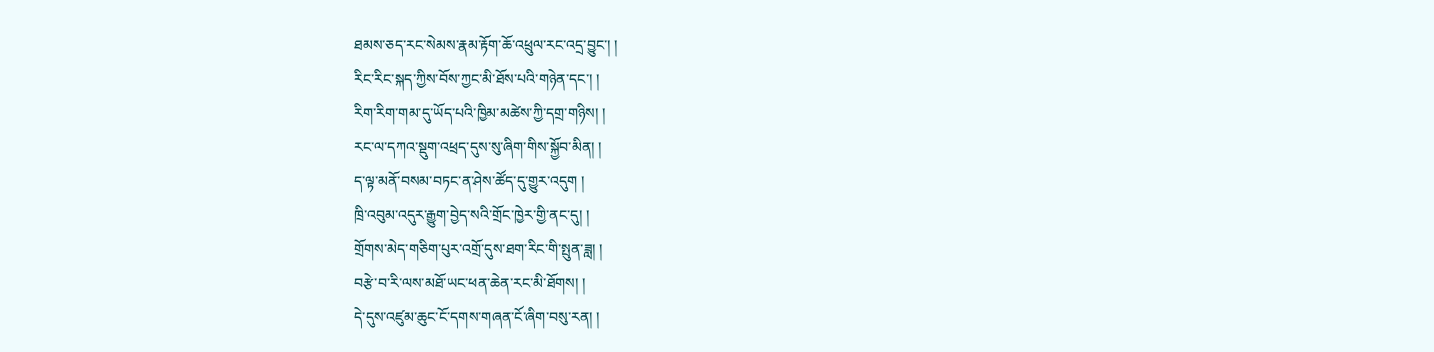ཐམས་ཅད་རང་སེམས་རྣམ་རྟོག་ཆོ་འཕྲུལ་རང་འདྲ་བྱུང་། །
རིང་རིང་སྐད་ཀྱིས་བོས་ཀྱང་མི་ཐོས་པའི་གཉེན་དང་། །
རིག་རིག་གམ་དུ་ཡོད་པའི་ཁྱིམ་མཚེས་ཀྱི་དགྲ་གཉིས། །
རང་ལ་དཀའ་སྡུག་འཕྲད་དུས་སུ་ཞིག་གིས་སྐྱོབ་མིན། །
ད་ལྟ་མནོ་བསམ་བཏང་ན་ཤེས་ཚོད་དུ་གྱུར་འདུག །
ཁྲི་འབུམ་འདུར་རྒྱུག་བྱེད་སའི་གྲོང་ཁྱེར་གྱི་ནང་དུ། །
གྲོགས་མེད་གཅིག་པུར་འགྲོ་དུས་ཐག་རིང་གི་སྤུན་ཟླ། །
བརྩེ་བ་རི་ལས་མཐོ་ཡང་ཕན་ཆེན་རང་མི་ཐོགས། །
དེ་དུས་འཛུམ་ཆུང་ངོ་དགས་གཞན་ངོ་ཞིག་བསུ་རན། །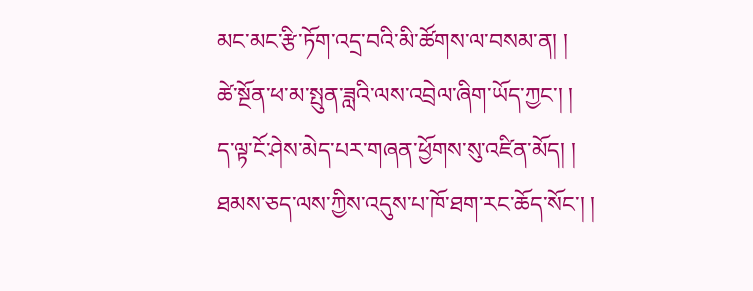མང་མང་རྩི་ཏོག་འདྲ་བའི་མི་ཚོགས་ལ་བསམ་ན། །
ཚེ་སྔོན་ཕ་མ་སྤུན་ཟླའི་ལས་འབྲེལ་ཞིག་ཡོད་ཀྱང་། །
ད་ལྟ་ངོ་ཤེས་མེད་པར་གཞན་ཕྱོགས་སུ་འཛིན་མོད། །
ཐམས་ཅད་ལས་ཀྱིས་འདུས་པ་ཁོ་ཐག་རང་ཆོད་སོང་། །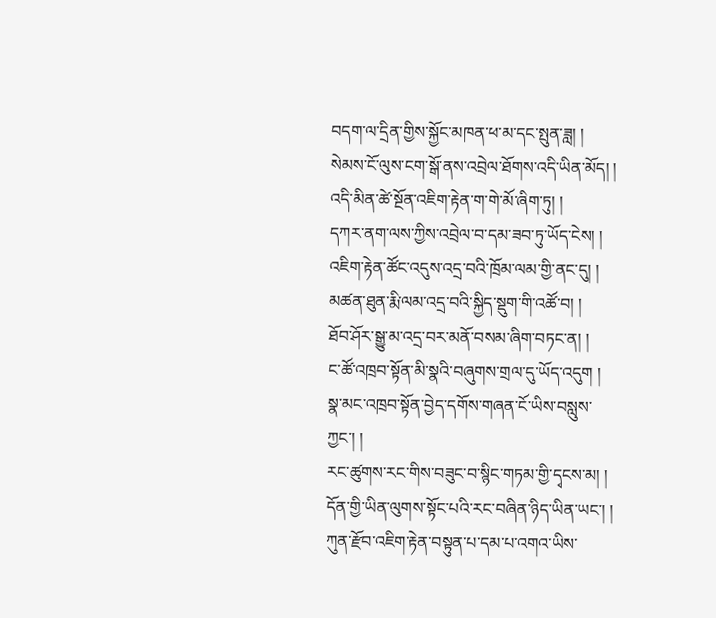བདག་ལ་དྲིན་གྱིས་སྐྱོང་མཁན་ཕ་མ་དང་སྤུན་ཟླ། །
སེམས་ངོ་ལུས་ངག་སྒོ་ནས་འབྲེལ་ཐོགས་འདི་ཡིན་མོད། །
འདི་མིན་ཚེ་སྔོན་འཇིག་རྟེན་ག་གེ་མོ་ཞིག་ཏུ། །
དཀར་ནག་ལས་ཀྱིས་འབྲེལ་བ་དམ་ཟབ་ཏུ་ཡོད་ངེས། །
འཇིག་རྟེན་ཚོང་འདུས་འདྲ་བའི་ཁྲོམ་ལམ་གྱི་ནང་དུ། །
མཚན་ཐུན་རྨི་ལམ་འདྲ་བའི་སྐྱིད་སྡུག་གི་འཚོ་བ། །
ཐོབ་ཤོར་སྒྱུ་མ་འདྲ་བར་མནོ་བསམ་ཞིག་བཏང་ན། །
ང་ཚོ་འཁྲབ་སྟོན་མི་སྣའི་བཞུགས་གྲལ་དུ་ཡོད་འདུག །
སྣ་མང་འཁྲབ་སྟོན་བྱེད་དགོས་གཞན་ངོ་ཡིས་བསླུས་ཀྱང་། །
རང་ཚུགས་རང་གིས་བཟུང་བ་སྙིང་གཏམ་གྱི་དྭངས་མ། །
དོན་གྱི་ཡིན་ལུགས་སྟོང་པའི་རང་བཞིན་ཉིད་ཡིན་ཡང་། །
ཀུན་རྫོབ་འཇིག་རྟེན་བསྟུན་པ་དམ་པ་འགའ་ཡིས་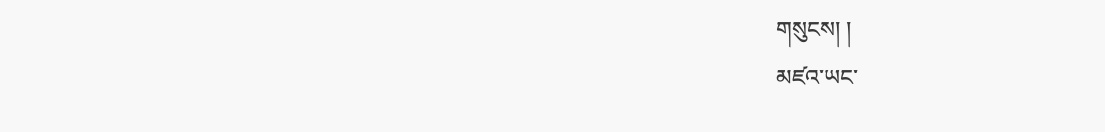གསུངས། །
མཛའ་ཡང་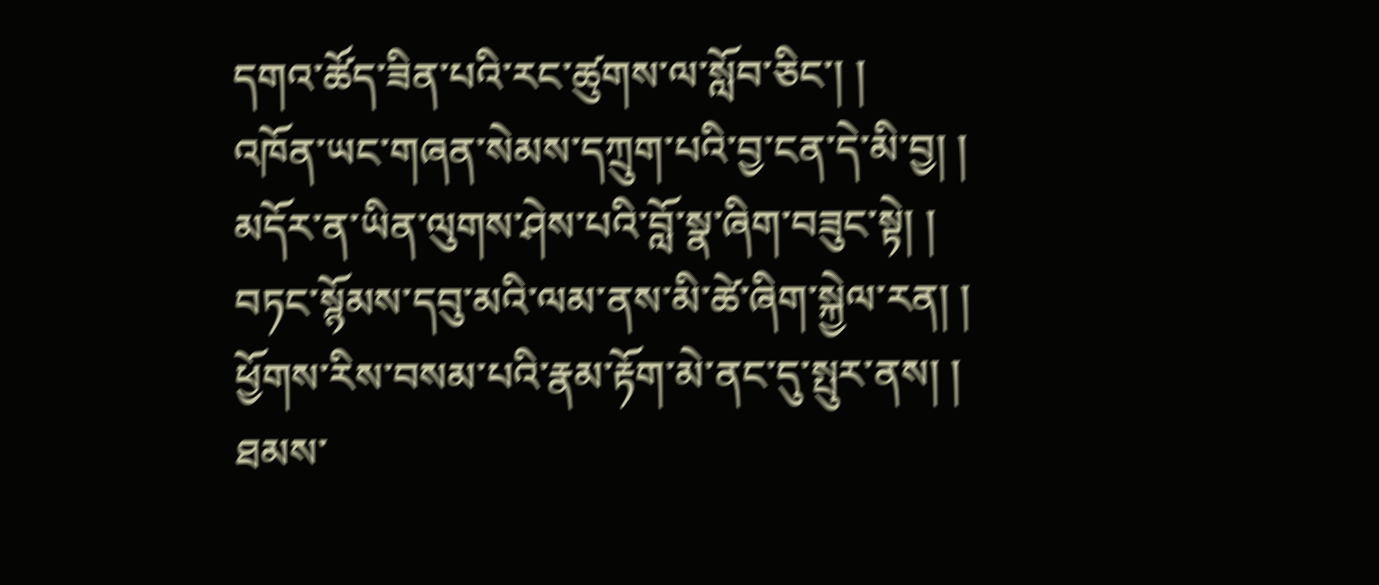དགའ་ཚོད་ཟིན་པའི་རང་ཚུགས་ལ་སློབ་ཅིང་། །
འཁོན་ཡང་གཞན་སེམས་དཀྲུག་པའི་བྱ་ངན་དེ་མི་བྱ། །
མདོར་ན་ཡིན་ལུགས་ཤེས་པའི་བློ་སྣ་ཞིག་བཟུང་སྟེ། །
བཏང་སྙོམས་དབུ་མའི་ལམ་ནས་མི་ཚེ་ཞིག་སྐྱེལ་རན། །
ཕྱོགས་རིས་བསམ་པའི་རྣམ་རྟོག་མེ་ནང་དུ་སྤུར་ནས། །
ཐམས་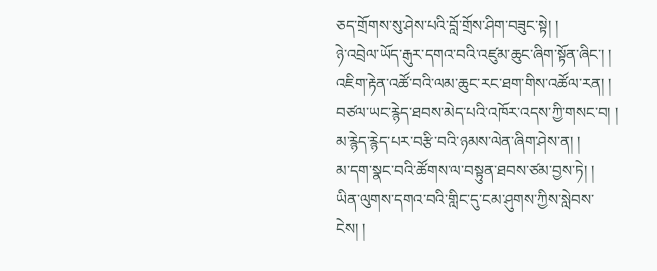ཅད་གྲོགས་སུ་ཤེས་པའི་བློ་གྲོས་ཤིག་བཟུང་སྟེ། །
ཉེ་འབྲེལ་ཡོད་རྒུར་དགའ་བའི་འཛུམ་ཆུང་ཞིག་སྟོན་ཞིང་། །
འཇིག་རྟེན་འཚོ་བའི་ལམ་ཆུང་རང་ཐག་གིས་འཚོལ་རན། །
བཙལ་ཡང་རྙེད་ཐབས་མེད་པའི་འཁོར་འདས་ཀྱི་གསང་བ། །
མ་རྙེད་རྙེད་པར་བརྩི་བའི་ཉམས་ལེན་ཞིག་ཤེས་ན། །
མ་དག་སྣང་བའི་ཚོགས་ལ་བསྟུན་ཐབས་ཙམ་བྱས་ཏེ། །
ཡིན་ལུགས་དགའ་བའི་གླིང་དུ་ངམ་ཤུགས་ཀྱིས་སླེབས་ངེས། །